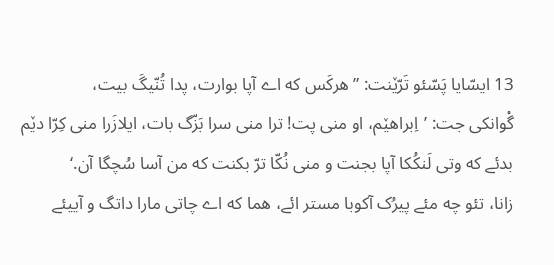13 ایسّایا پَسّئو تَرّێنت: ”هرکَس که اے آپا بوارت، پدا تُنّیگَ بیت،
گْوانکی جت: ’اِبراهێم، او منی پت! ترا منی سرا بَزّگ بات، ایلازَرا منی کِرّا دێم بدئے که وتی لَنکُکا آپا بجنت و منی نُکّا ترّ بکنت که من آسا سُچگا آن.‘
زانا، تئو چه مئے پیرُک آکوبا مستر ائے، هما که اے چاتی مارا داتگ و آییئے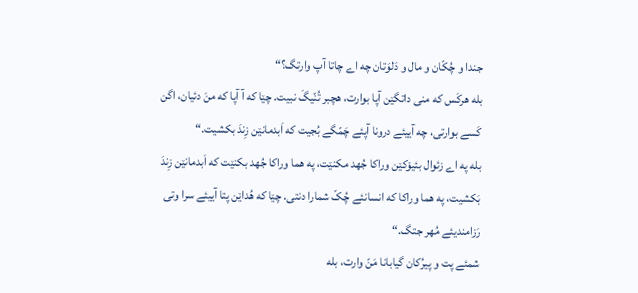جندا و چُکّان و مال و دَلوَتان چه اے چاتا آپ وارتگ؟“
بله هرکَس که منی داتگێن آپا بوارت، هچبر تُنّیگَ نبیت. چێا که آ آپا که منَ دئیان، اگن کَسے بوارتی، چه آییئے درونا آپئے چَمّگے بُجیت که اَبدمانێن زِندَ بکشیت.“
بله په اے زئوال بئیۆکێن وراکا جُهد مکنێت، په هما وراکا جُهد بکنێت که اَبدمانێن زِندَ بَکشیت، په هما وراکا که انسانئے چُکّ شمارا دنتی. چێا که هُداێن پتا آییئے سرا وتی رَزامندیئے مُهر جتگ.“
شمئے پت و پیرُکان گیابانا مَنّ وارت، بله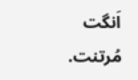اَنگت مُرتنت.